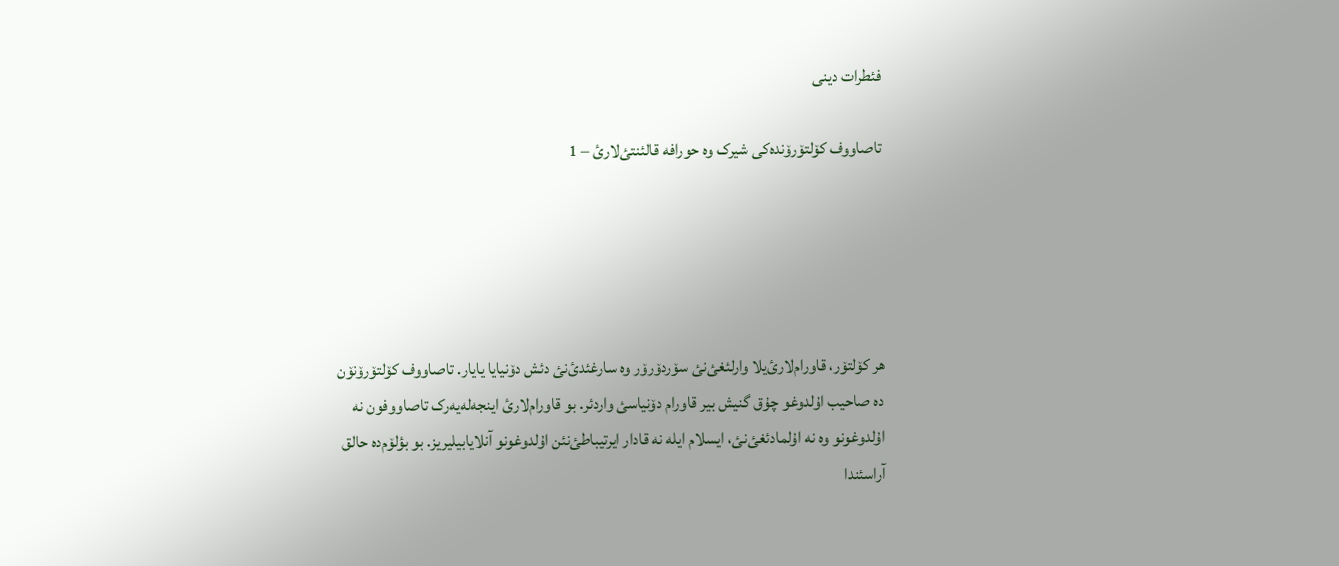فئطرات دینی

تاصاووف کۆلتۆرۆندەکی شیرک وە حورافە قالئنتئ‌لارئ – 1





هر کۆلتۆر، قاورام‌لارئ‌یلا وارلئغئ‌نئ سۆردۆرۆر وە سارغئدئ‌نئ دئش دۆنیایا یایار. تاصاووف کۆلتۆرۆنۆن دە صاحیب اۇلدوغو چۇق گنیش بیر قاورام دۆنیاسئ واردئر. بو قاورام‌لارئ اینجەلەیەرک تاصاووفون نە اۇلدوغونو وە نە اۇلمادئغئ‌نئ، ایسلام ایلە نە قادار ایرتیباطئ‌نئن اۇلدوغونو آنلایابیلیریز. بو بؤلۆم‌دە حالق آراسئندا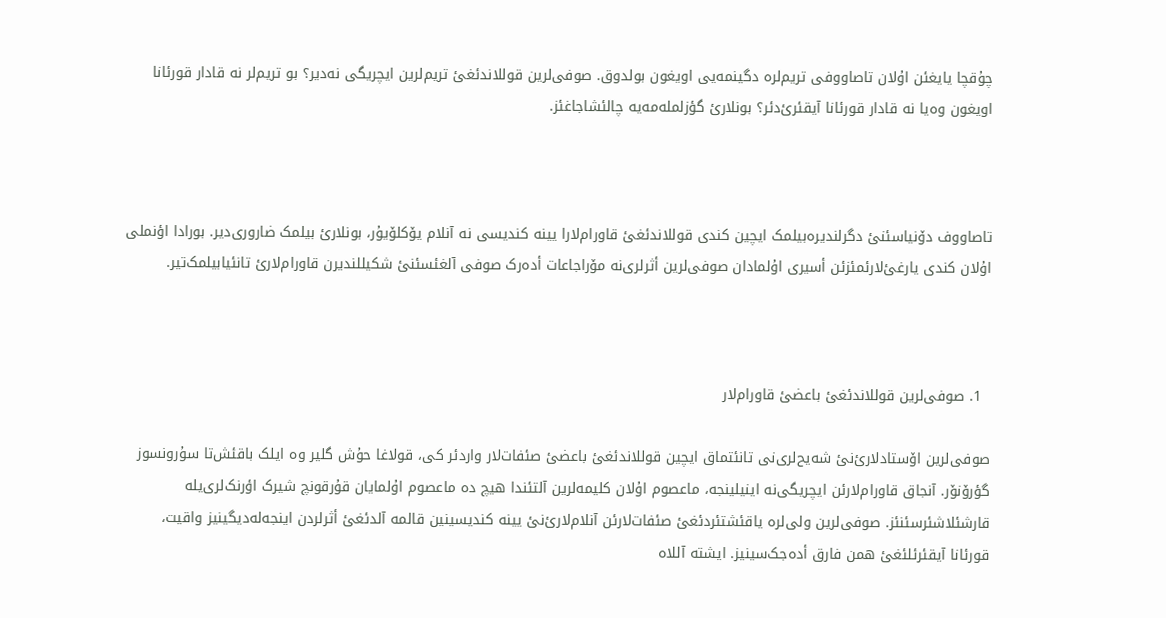چۇقچا یایغئن اۇلان تاصاووفی تریم‌لرە دگینمەیی اویغون بولدوق. صوفی‌لرین قوللاندئغئ تریم‌لرین ایچریگی نەدیر؟ بو تریم‌لر نە قادار قورئانا اویغون وەیا نە قادار قورئانا آیقئرئ‌دئر؟ بونلارئ گؤزلملەمەیە چالئشاجاغئز.



تاصاووف دۆنیاسئنئ دگرلندیرەبیلمک ایچین کندی قوللاندئغئ قاورام‌لارا یینە کندیسی نە آنلام یۆکلۆیۇر، بونلارئ بیلمک ضاروری‌دیر. بورادا اؤنملی اۇلان کندی یارغئ‌لارئمئزئن أسیری اۇلمادان صوفی‌لرین أثرلری‌نە مۆراجاعات أدەرک صوفی آلغئسئنئ شکیللندیرن قاورام‌لارئ تانئیابیلمک‌تیر.



  1. صوفی‌لرین قوللاندئغئ باعضئ قاورام‌لار

صوفی‌لرین اۆستادلارئ‌نئ شەیح‌لری‌نی تانئتماق ایچین قوللاندئغئ باعضئ صئفات‌لار واردئر کی، قولاغا حۇش گلیر وە ایلک باقئش‌تا سۇرونسوز گؤرۆنۆر. آنجاق قاورام‌لارئن ایچریگی‌نە اینیلینجە، ماعصوم اۇلان کلیمەلرین آلتئندا هیچ دە ماعصوم اۇلمایان قۇرقونچ شیرک اؤرنک‌لری‌یلە قارشئلاشئرسئنئز. صوفی‌لرین ولی‌لرە یاقئشتئردئغئ صئفات‌لارئن آنلام‌لارئ‌نئ یینە کندیسینین قالمە آلدئغئ أثرلردن اینجەلەدیگینیز واقیت، قورئانا آیقئرئلئغئ همن فارق أدەجک‌سینیز. ایشتە آللاە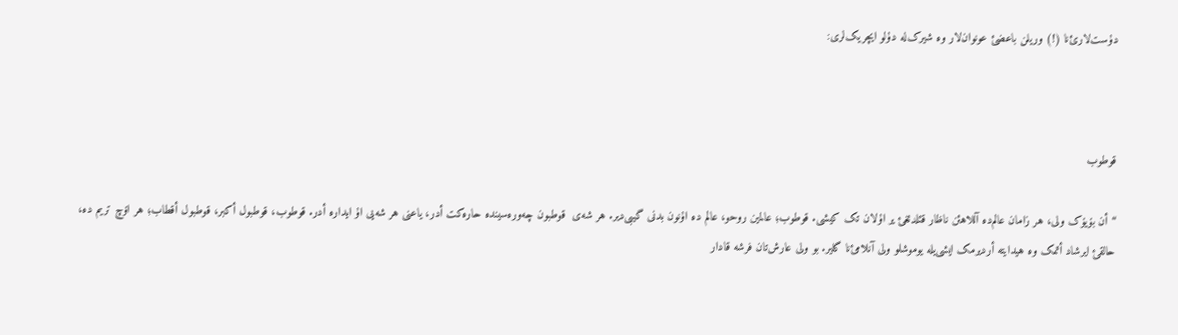دۇست‌لارئ‌نا (!) وریلن باعضئ عونوان‌لار وە شیرک‌لە دۇلو ایچریک‌لری:



قوطوب

“أن بۆیۆک ولی، هر زامان عالم‌دە آللاهئن ناظار قئلدئغئ یر اۇلان تک کیشی. قوطوب؛ عالمین روحو، عالم دە اۇنون بدنی گیبی‌دیر. هر شەی  قوطبون چەورەسیندە حارەکت أدر، یاعنی هر شەیی اۇ ایدارە أدر. قوطوب، قوطبول أکبر، قوطبول أقطاب؛ هر اۆچ تریم دە، حالقئ ایرشاد أتمک وە هیدایتە أردیرمک ایشی‌یلە یوموشلو ولی آنلامئ‌نا گلیر. بو ولی عارش‌تان فرشە قادار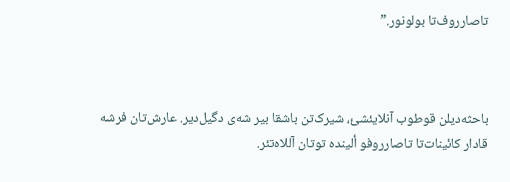تاصارروف‌تا بولونور.”



باحثەدیلن قوطوب آنلایئشئ، شیرک‌تن باشقا بیر شەی دگیل‌دیر. عارش‌تان فرشە قادار کائینات‌تا تاصارروفو ألیندە توتان آللاەتئر.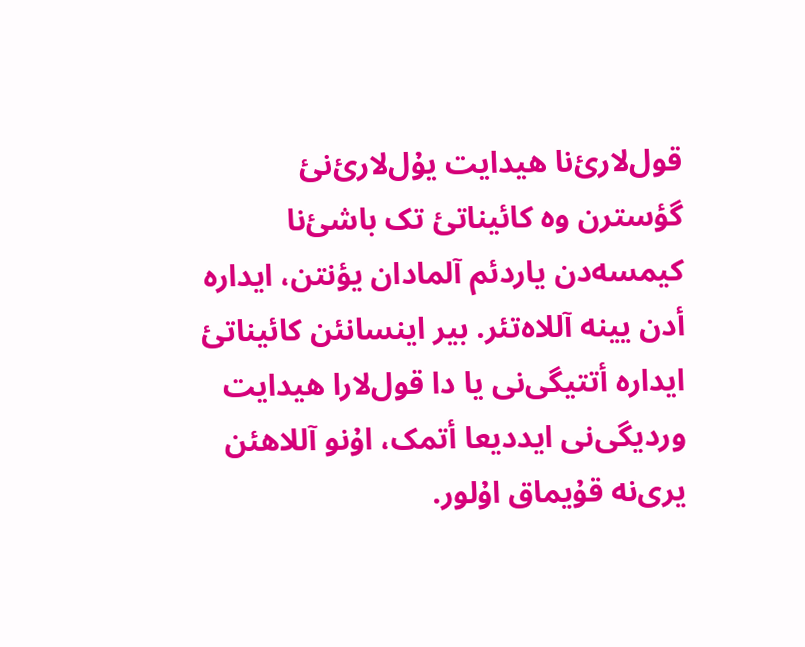قول‌لارئ‌نا هیدایت یۇل‌لارئ‌نئ گؤسترن وە کائیناتئ تک باشئ‌نا کیمسەدن یاردئم آلمادان یؤنتن، ایدارە أدن یینە آللاەتئر. بیر اینسانئن کائیناتئ ایدارە أتتیگی‌نی یا دا قول‌لارا هیدایت وردیگی‌نی ایددیعا أتمک، اۇنو آللاهئن یری‌نە قۇیماق اۇلور.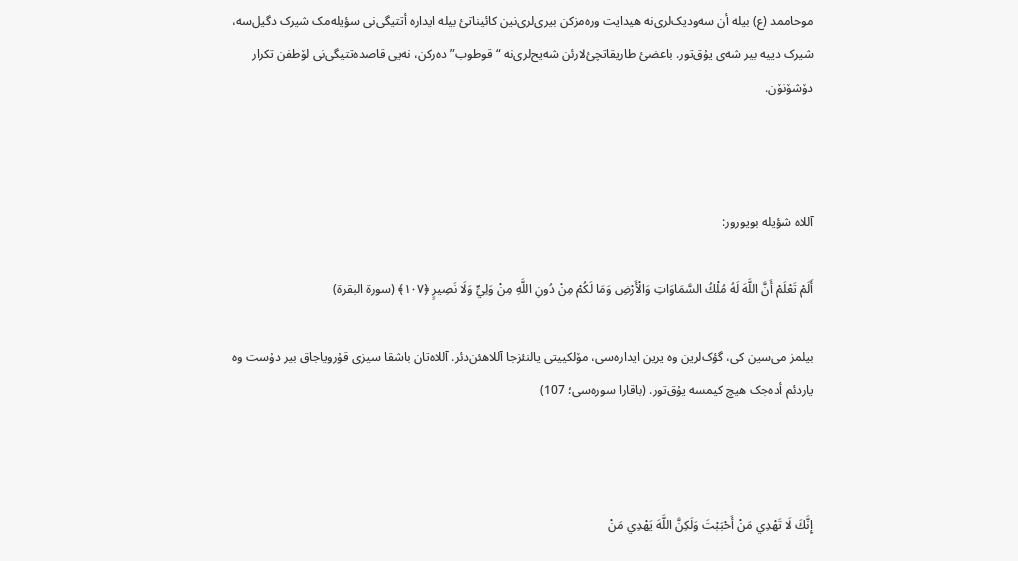موحاممد (ع) بیلە أن سەودیک‌لری‌نە هیدایت ورەمزکن بیری‌لری‌نین کائیناتئ بیلە ایدارە أتتیگی‌نی سؤیلەمک شیرک دگیل‌سە، شیرک دییە بیر شەی یۇق‌تور. باعضئ طاریقاتچئ‌لارئن شەیح‌لری‌نە “قوطوب” دەرکن، نەیی قاصدەتتیگی‌نی لۆطفن تکرار دۆشۆنۆن.



آللاە شؤیلە بویورور:

أَلَمْ تَعْلَمْ أَنَّ اللَّهَ لَهُ مُلْكُ السَّمَاوَاتِ وَالْأَرْضِ وَمَا لَكُمْ مِنْ دُونِ اللَّهِ مِنْ وَلِيٍّ وَلَا نَصِيرٍ ﴿۱۰۷﴾ (سورة البقرة)

بیلمز می‌سین کی، گؤک‌لرین وە یرین ایدارەسی، مۆلکییتی یالنئزجا آللاهئن‌دئر. آللاەتان باشقا سیزی قۇرویاجاق بیر دۇست وە یاردئم أدەجک هیچ کیمسە یۇق‌تور. (باقارا سورەسی؛ 107)



إِنَّكَ لَا تَهْدِي مَنْ أَحْبَبْتَ وَلَكِنَّ اللَّهَ يَهْدِي مَنْ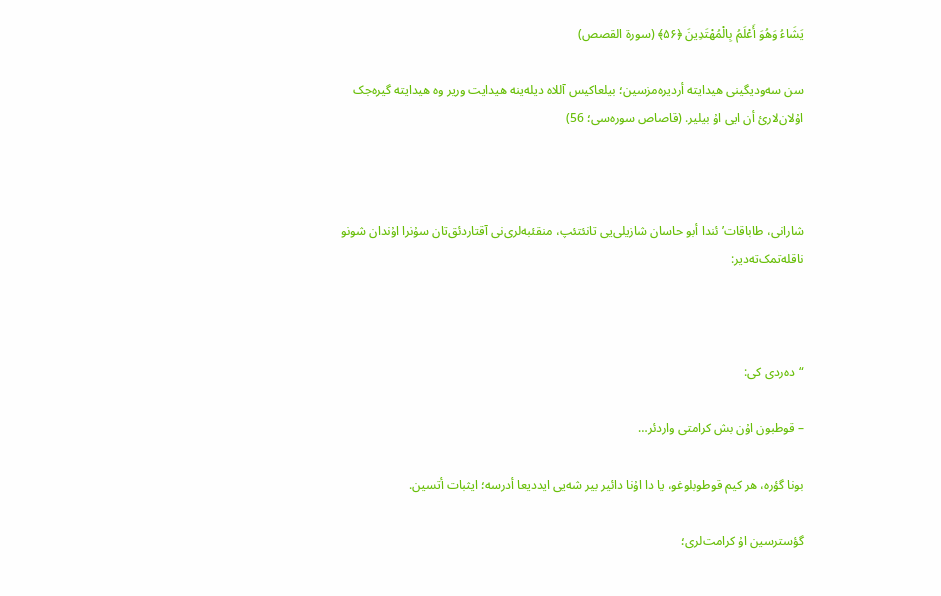يَشَاءُ وَهُوَ أَعْلَمُ بِالْمُهْتَدِينَ ﴿۵۶﴾ (سورة القصص)

سن سەودیگینی هیدایتە أردیرەمزسین؛ بیلعاکیس آللاە دیلەینە هیدایت وریر وە هیدایتە گیرەجک اۇلان‌لارئ أن ایی اۇ بیلیر. (قاصاص سورەسی؛ 56)



شارانی، طاباقات’ئندا أبو حاسان شازیلی‌یی تانئتئپ، منقئبەلری‌نی آقتاردئق‌تان سۇنرا اۇندان شونو ناقلەتمک‌تەدیر:



“دەردی کی:

– قوطبون اۇن بش کرامتی واردئر…

بونا گؤرە، هر کیم قوطوبلوغو، یا دا اۇنا دائیر بیر شەیی ایددیعا أدرسە؛ ایثبات أتسین.

گؤسترسین اۇ کرامت‌لری؛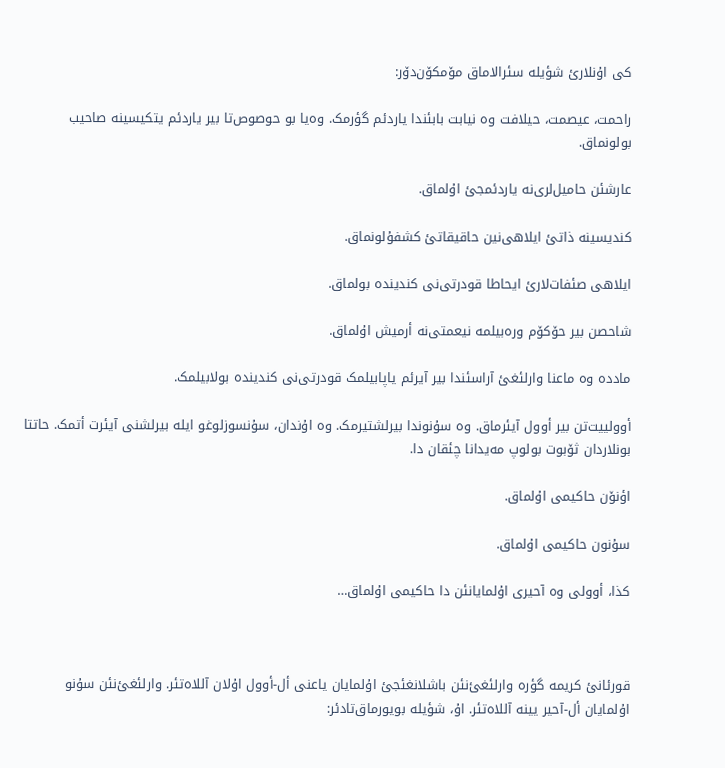کی اۇنلارئ شؤیلە سئرالاماق مۆمکۆن‌دۆر:

راحمت، عیصمت، حیلافت وە نیابت بابئندا یاردئم گؤرمک. وەیا بو حوصوص‌تا بیر یاردئم یتکیسینە صاحیب بولونماق.

عارشئن حامیل‌لری‌نە یاردئمجئ اۇلماق.

کندیسینە ذاتئ ایلاهی‌نین حاقیقاتئ کشفۇلونماق.

ایلاهی صئفات‌لارئ ایحاطا قودرتی‌نی کندیندە بولماق.

شاحصن بیر حۆکۆم ورەبیلمە نیعمتی‌نە أرمیش اۇلماق.

ماددە وە ماعنا وارلئغئ آراسئندا بیر آیرئم یاپابیلمک قودرتی‌نی کندیندە بولابیلمک.

أوولییت‌تن بیر أوول آیئرماق. وە سۇنوندا بیرلشتیرمک. وە اۇندان، سۇنسوزلوغو ایلە بیرلشنی آیئرت أتمک. حاتتا بونلاردان ثۆبوت بولوپ مەیدانا چئقان دا.

اؤنۆن حاکیمی اۇلماق.

سۇنون حاکیمی اۇلماق.

کذا، أوولی وە آحیری اۇلمایانئن دا حاکیمی اۇلماق…



قورئانئ کریمە گؤرە وارلئغئ‌نئن باشلانغئجئ اۇلمایان یاعنی أل-أوول اۇلان آللاەتئر. وارلئغئ‌نئن سۇنو اۇلمایان أل-آحیر یینە آللاەتئر. اۇ، شؤیلە بویورماق‌تادئر: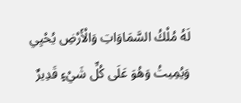لَهُ مُلْكُ السَّمَاوَاتِ وَالْأَرْضِ يُحْيِي وَيُمِيتُ وَهُوَ عَلَى كُلِّ شَيْءٍ قَدِيرٌ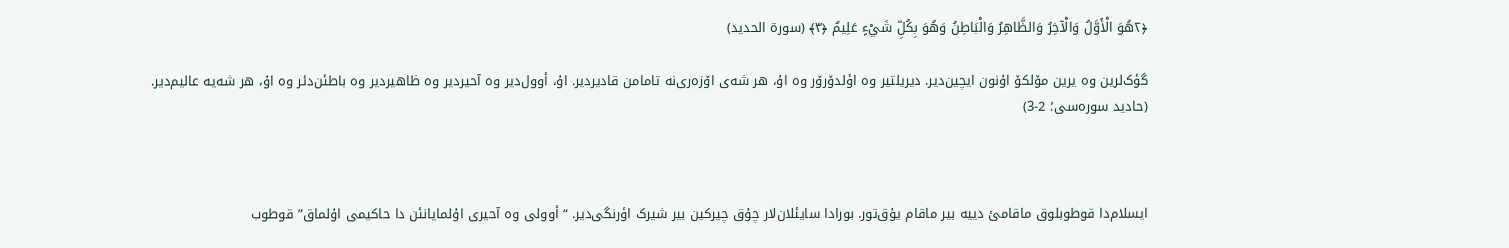﴿۲هُوَ الْأَوَّلُ وَالْآخِرُ وَالظَّاهِرُ وَالْبَاطِنُ وَهُوَ بِكُلِّ شَيْءٍ عَلِيمٌ ﴿۳﴾ (سورة الحدید)

گؤک‌لرین وە یرین مۆلکۆ اۇنون ایچین‌دیر. دیریلتیر وە اؤلدۆرۆر وە اۇ، هر شەی اۆزەری‌نە تامامن قادیردیر. اۇ، أوول‌دیر وە آحیردیر وە ظاهیردیر وە باطئن‌دئر وە اۇ، هر شەیە عالیم‌دیر. (حادید سورەسی؛ 2-3)



ایسلام‌دا قوطوبلوق ماقامئ دییە بیر ماقام یۇق‌تور. بورادا سایئلان‌لار چۇق چیرکین بیر شیرک اؤرنگی‌دیر. “أوولی وە آحیری اۇلمایانئن دا حاکیمی اۇلماق” قوطوب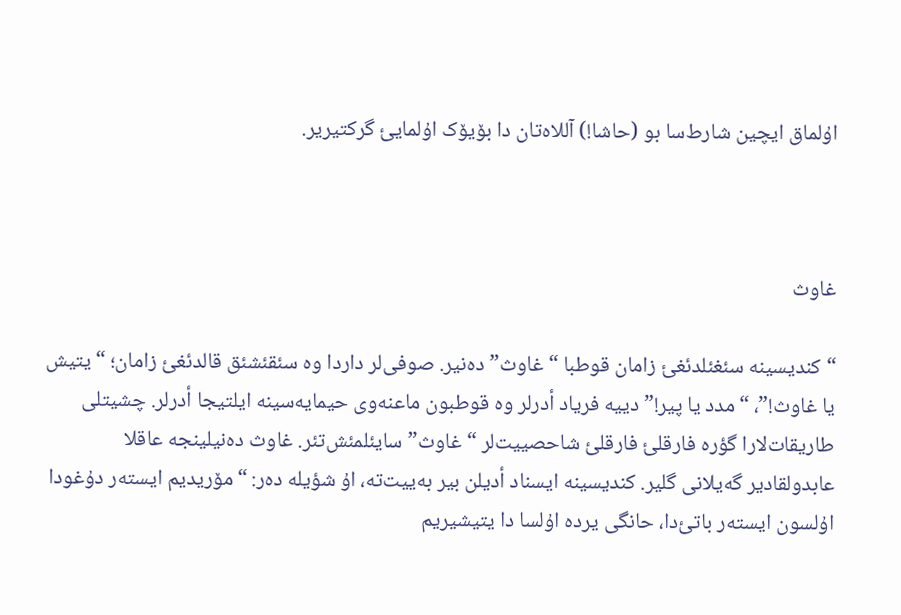اۇلماق ایچین شارط‌سا بو (حاشا!) آللاەتان دا بۆیۆک اۇلمایئ گرکتیریر.



غاوث

“کندیسینە سئغئلدئغئ زامان قوطبا “غاوث” دەنیر. صوفی‌لر داردا وە سئقئشئق قالدئغئ زامان؛ “یتیش یا غاوث!”، “مدد یا پیر!” دییە فریاد أدرلر وە قوطبون ماعنەوی حیمایەسینە ایلتیجا أدرلر. چشیتلی طاریقات‌لارا گؤرە فارقلئ فارقلئ شاحصییت‌لر “غاوث” سایئلمئش‌تئر. غاوث دەنیلینجە عاقلا عابدولقادیر گەیلانی گلیر. کندیسینە ایسناد أدیلن بیر بەییت‌تە، اۇ شؤیلە دەر: “مۆریدیم ایستەر دۇغودا اۇلسون ایستەر باتئ‌دا، حانگی یردە اۇلسا دا یتیشیریم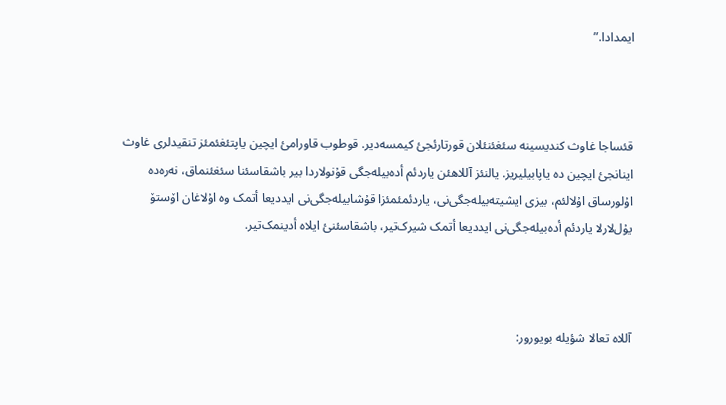ایمدادا.”



قئساجا غاوث کندیسینە سئغئنئلان قورتارئجئ کیمسەدیر. قوطوب قاورامئ ایچین یاپتئغئمئز تنقیدلری غاوث اینانجئ ایچین دە یاپابیلیریز. یالنئز آللاهئن یاردئم أدەبیلەجگی قۇنولاردا بیر باشقاسئنا سئغئنماق، نەرەدە اۇلورساق اۇلالئم، بیزی ایشیتەبیلەجگی‌نی، یاردئمئمئزا قۇشابیلەجگی‌نی ایددیعا أتمک وە اۇلاغان اۆستۆ یۇل‌لارلا یاردئم أدەبیلەجگی‌نی ایددیعا أتمک شیرک‌تیر، باشقاسئنئ ایلاە أدینمک‌تیر.



آللاە تعالا شؤیلە بویورور: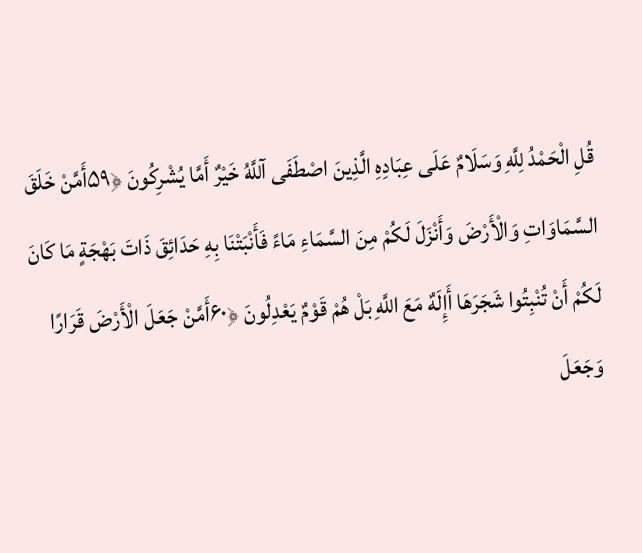قُلِ الْحَمْدُ لِلَّهِ وَسَلَامٌ عَلَى عِبَادِهِ الَّذِينَ اصْطَفَى آللَّهُ خَيْرٌ أَمَّا يُشْرِكُونَ ﴿۵۹أَمَّنْ خَلَقَ السَّمَاوَاتِ وَالْأَرْضَ وَأَنْزَلَ لَكُمْ مِنَ السَّمَاءِ مَاءً فَأَنْبَتْنَا بِهِ حَدَائِقَ ذَاتَ بَهْجَةٍ مَا كَانَ لَكُمْ أَنْ تُنْبِتُوا شَجَرَهَا أَإِلَهٌ مَعَ اللَّهِ بَلْ هُمْ قَوْمٌ يَعْدِلُونَ ﴿۶۰أَمَّنْ جَعَلَ الْأَرْضَ قَرَارًا وَجَعَلَ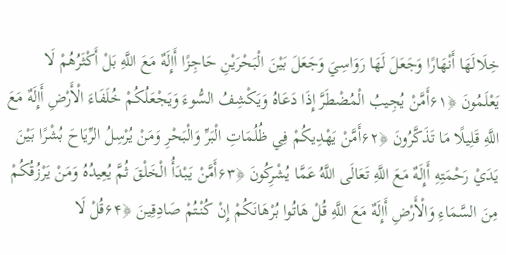خِلَالَهَا أَنْهَارًا وَجَعَلَ لَهَا رَوَاسِيَ وَجَعَلَ بَيْنَ الْبَحْرَيْنِ حَاجِزًا أَإِلَهٌ مَعَ اللَّهِ بَلْ أَكْثَرُهُمْ لَا يَعْلَمُونَ ﴿۶۱أَمَّنْ يُجِيبُ الْمُضْطَرَّ إِذَا دَعَاهُ وَيَكْشِفُ السُّوءَ وَيَجْعَلُكُمْ خُلَفَاءَ الْأَرْضِ أَإِلَهٌ مَعَ اللَّهِ قَلِيلًا مَا تَذَكَّرُونَ ﴿۶۲أَمَّنْ يَهْدِيكُمْ فِي ظُلُمَاتِ الْبَرِّ وَالْبَحْرِ وَمَنْ يُرْسِلُ الرِّيَاحَ بُشْرًا بَيْنَ يَدَيْ رَحْمَتِهِ أَإِلَهٌ مَعَ اللَّهِ تَعَالَى اللَّهُ عَمَّا يُشْرِكُونَ ﴿۶۳أَمَّنْ يَبْدَأُ الْخَلْقَ ثُمَّ يُعِيدُهُ وَمَنْ يَرْزُقُكُمْ مِنَ السَّمَاءِ وَالْأَرْضِ أَإِلَهٌ مَعَ اللَّهِ قُلْ هَاتُوا بُرْهَانَكُمْ إِنْ كُنْتُمْ صَادِقِينَ ﴿۶۴قُلْ لَا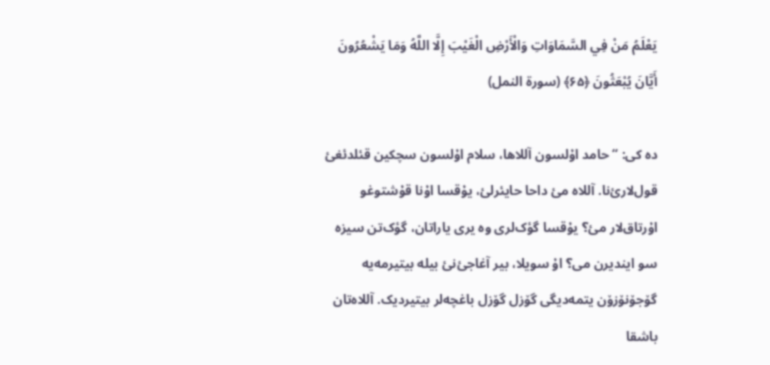يَعْلَمُ مَنْ فِي السَّمَاوَاتِ وَالْأَرْضِ الْغَيْبَ إِلَّا اللَّهُ وَمَا يَشْعُرُونَ أَيَّانَ يُبْعَثُونَ ﴿۶۵﴾ (سورة النمل)

دە کی: “حامد اۇلسون آللاها، سلام اۇلسون سچکین قئلدئغئ قول‌لارئ‌نا. آللاە مئ داحا حایئرلئ، یۇقسا اۇنا قۇشتوغو اۇرتاق‌لار مئ؟ یۇقسا گؤک‌لری وە یری یاراتان، گؤک‌تن سیزە سو ایندیرن می؟ اۇ سویلا، بیر آغاجئ‌نئ بیلە بیتیرمەیە گۆجۆنۆزۆن یتمەدیگی گۆزل گۆزل باغچەلر بیتیردیک. آللاەتان باشقا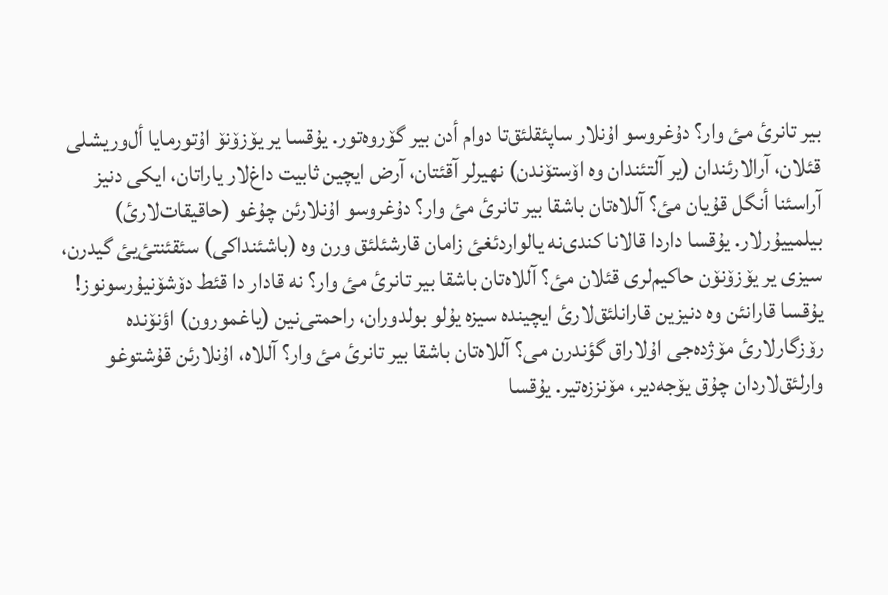بیر تانرئ مئ وار؟ دۇغروسو اۇنلار ساپئقلئق‌تا دوام أدن بیر گۆروەتور. یۇقسا یر یۆزۆنۆ اۇتورمایا أل‌وریشلی قئلان، آرالارئندان (یر آلتئندان وە اۆستۆندن) نهیرلر آقئتان، آرض ایچین ثابیت داغ‌لار یاراتان، ایکی دنیز آراسئنا أنگل قۇیان مئ؟ آللاەتان باشقا بیر تانرئ مئ وار؟ دۇغروسو اۇنلارئن چۇغو (حاقیقات‌لارئ) بیلمییۇرلار. یۇقسا داردا قالانا کندی‌نە یالواردئغئ زامان قارشئلئق ورن وە (باشئنداکی) سئقئنتئ‌یئ گیدرن، سیزی یر یۆزۆنۆن حاکیم‌لری قئلان مئ؟ آللاەتان باشقا بیر تانرئ مئ وار؟ نە قادار دا قئط دۆشۆنیۇرسونوز! یۇقسا قارانئن وە دنیزین قارانلئق‌لارئ ایچیندە سیزە یۇلو بولدوران، راحمتی‌نین (یاغمورون) اؤنۆندە رۆزگارلارئ مۆژدەجی اۇلاراق گؤندرن می؟ آللاەتان باشقا بیر تانرئ مئ وار؟ آللاە، اۇنلارئن قۇشتوغو وارلئق‌لاردان چۇق یۆجەدیر، مۆنززەتیر. یۇقسا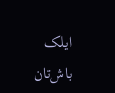ایلک باش‌تان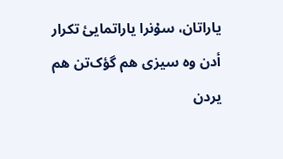یاراتان، سۇنرا یاراتمایئ تکرار أدن وە سیزی هم گؤک‌تن هم یردن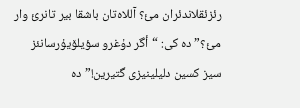رئزئقلاندئران مئ؟ آللاەتان باشقا بیر تانرئ وار مئ؟” دە کی: “أگر دۇغرو سؤیلۆیۇرسانئز سیز کسین دلیلینیزی گتیرین!” دە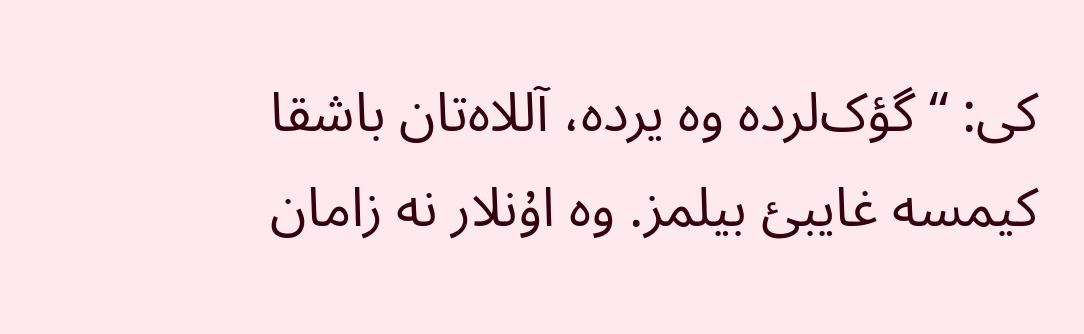کی: “گؤک‌لردە وە یردە، آللاەتان باشقا کیمسە غایبئ بیلمز. وە اۇنلار نە زامان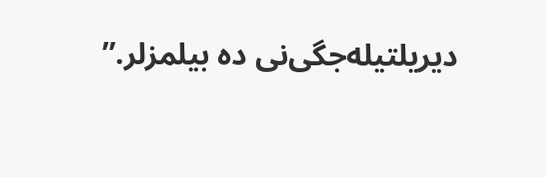دیریلتیلەجگی‌نی دە بیلمزلر.”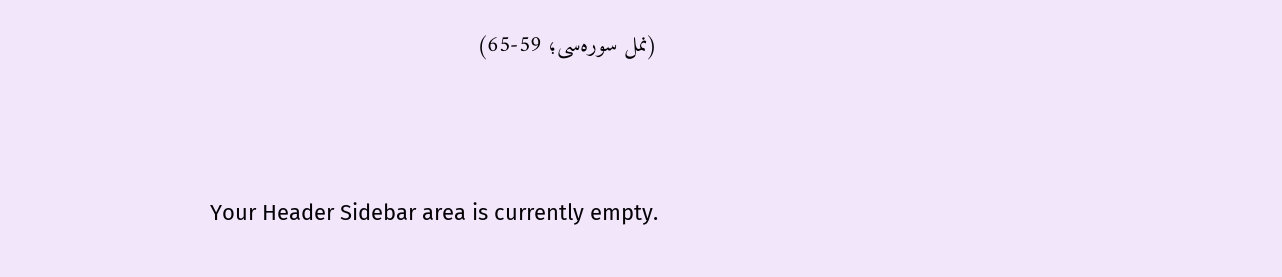(نمل سورەسی؛ 59-65)



Your Header Sidebar area is currently empty.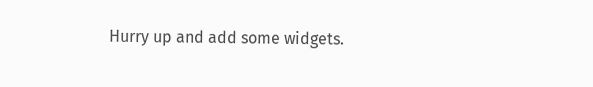Hurry up and add some widgets.